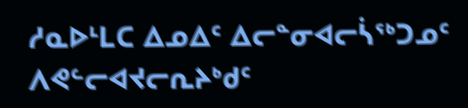ᓱᓇᐅᒻᒪᑕ ᐃᓄᐃᑦ ᐃᓕᓐᓂᐊᓕᓵᖅᑐᓄᑦ ᐱᕙᓪᓕᐊᔪᓕᕆᔨᒃᑯᑦ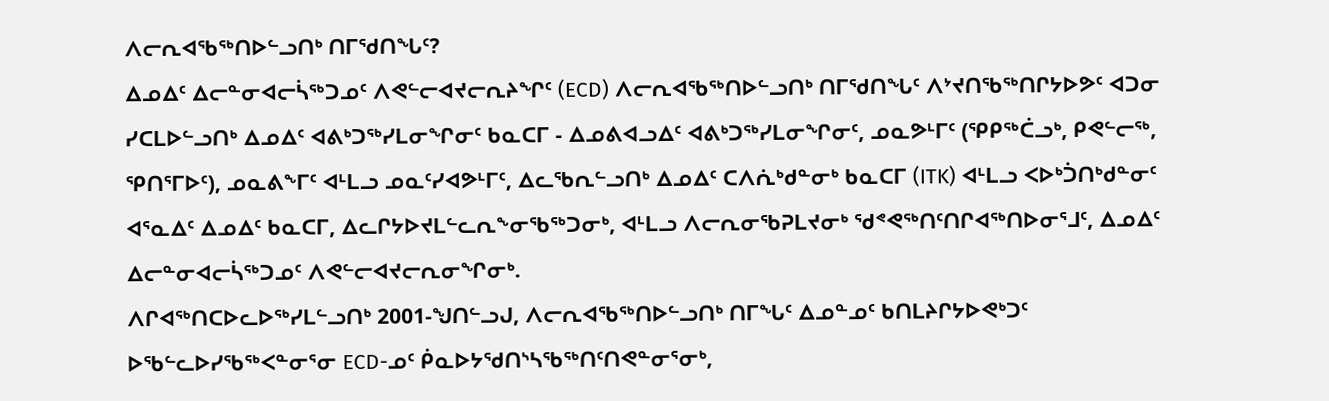ᐱᓕᕆᐊᖃᖅᑎᐅᓪᓗᑎᒃ ᑎᒥᖁᑎᖓᑦ?
ᐃᓄᐃᑦ ᐃᓕᓐᓂᐊᓕᓵᖅᑐᓄᑦ ᐱᕙᓪᓕᐊᔪᓕᕆᔨᖏᑦ (ECD) ᐱᓕᕆᐊᖃᖅᑎᐅᓪᓗᑎᒃ ᑎᒥᖁᑎᖓᑦ ᐱᔾᔪᑎᖃᖅᑎᒋᔭᐅᕗᑦ ᐊᑐᓂ ᓯᑕᒪᐅᓪᓗᑎᒃ ᐃᓄᐃᑦ ᐊᕕᒃᑐᖅᓯᒪᓂᖏᓂᑦ ᑲᓇᑕᒥ - ᐃᓄᕕᐊᓗᐃᑦ ᐊᕕᒃᑐᖅᓯᒪᓂᖏᓂᑦ, ᓄᓇᕗᒻᒥᑦ (ᕿᑭᖅᑖᓗᒃ, ᑭᕙᓪᓕᖅ, ᕿᑎᕐᒥᐅᑦ), ᓄᓇᕕᖕᒥᑦ ᐊᒻᒪᓗ ᓄᓇᑦᓯᐊᕗᒻᒥᑦ, ᐃᓚᖃᕆᓪᓗᑎᒃ ᐃᓄᐃᑦ ᑕᐱᕇᒃᑯᓐᓂᒃ ᑲᓇᑕᒥ (ITK) ᐊᒻᒪᓗ ᐸᐅᒃᑑᑎᒃᑯᓐᓂᑦ ᐊᕐᓇᐃᑦ ᐃᓄᐃᑦ ᑲᓇᑕᒥ, ᐃᓚᒋᔭᐅᔪᒪᓪᓚᕆᖕᓂᖃᖅᑐᓂᒃ, ᐊᒻᒪᓗ ᐱᓕᕆᓂᖃᕈᒪᔪᓂᒃ ᖁᕝᕙᖅᑎᑦᑎᒋᐊᖅᑎᐅᓂᕐᒧᑦ, ᐃᓄᐃᑦ ᐃᓕᓐᓂᐊᓕᓵᖅᑐᓄᑦ ᐱᕙᓪᓕᐊᔪᓕᕆᓂᖏᓂᒃ.
ᐱᒋᐊᖅᑎᑕᐅᓚᐅᖅᓯᒪᓪᓗᑎᒃ 2001-ᖑᑎᓪᓗᒍ, ᐱᓕᕆᐊᖃᖅᑎᐅᓪᓗᑎᒃ ᑎᒥᖓᑦ ᐃᓄᓐᓄᑦ ᑲᑎᒪᔨᒋᔭᐅᕙᒃᑐᑦ ᐅᖃᓪᓚᐅᓯᖃᖅᐸᓐᓂᕐᓂ ECD-ᓄᑦ ᑮᓇᐅᔭᖁᑎᔅᓴᖃᖅᑎᑦᑎᕙᓐᓂᕐᓂᒃ,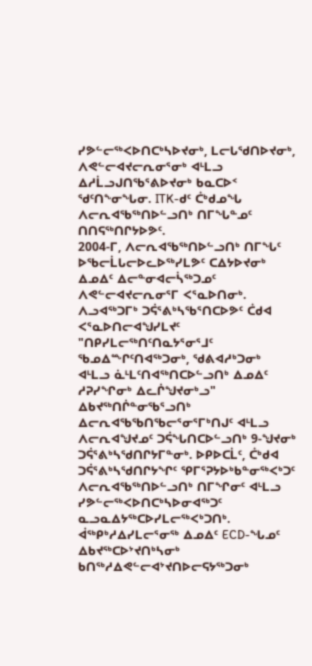ᓯᕗᓪᓕᖅᐸᐅᑎᑕᒃᓴᐅᔪᓂᒃ, ᒪᓕᒐᖁᑎᐅᔪᓂᒃ, ᐱᕙᓪᓕᐊᔪᓕᕆᓂᕐᓂᒃ ᐊᒻᒪᓗ ᐃᓱᒫᓗᒍᑎᖃᕐᕕᐅᔪᓂᒃ ᑲᓇᑕᐅᑉ ᖁᑦᑎᖕᓂᖓᓂ. ITK-ᑯᑦ ᑖᒃᑯᓄᖓ ᐱᓕᕆᐊᖃᖅᑎᐅᓪᓗᑎᒃ ᑎᒥᖓᓐᓄᑦ ᑎᑎᕋᖅᑎᒋᔭᐅᕗᑦ.
2004-ᒥ, ᐱᓕᕆᐊᖃᖅᑎᐅᓪᓗᑎᒃ ᑎᒥᖓᑦ ᐅᖃᓕᒫᒐᓕᐅᓚᐅᖅᓯᒪᕗᑦ ᑕᐃᔭᐅᔪᓂᒃ ᐃᓄᐃᑦ ᐃᓕᓐᓂᐊᓕᓵᖅᑐᓄᑦ ᐱᕙᓪᓕᐊᔪᓕᕆᓂᕐᒥ ᐸᕐᓇᐅᑎᓂᒃ. ᐱᓗᐊᖅᑐᒥᒃ ᑐᕌᕐᕕᒃᓴᖃᕐᑎᑕᐅᕗᑦ ᑖᑯᐊ ᐸᕐᓇᐅᑎᓕᐊᖑᓯᒪᔪᑦ "ᑎᑭᓯᒪᓕᖅᑎᑦᑎᓇᔭᕐᓂᕐᒧᑦ ᖃᓄᐃᖖᒋᑦᑎᐊᖅᑐᓂᒃ, ᖁᕕᐊᓱᒃᑐᓂᒃ ᐊᒻᒪᓗ ᓈᒻᒪᑦᑎᐊᖅᑎᑕᐅᓪᓗᑎᒃ ᐃᓄᐃᑦ ᓱᕈᓯᖏᓂᒃ ᐃᓚᒌᖑᔪᓂᒃᓗ" ᐃᑲᔪᖅᑎᒌᓐᓂᖃᕐᓗᑎᒃ ᐃᓕᕆᐊᖃᖃᑎᖃᓕᕐᓂᕐᒥᒃᑎᒍᑦ ᐊᒻᒪᓗ ᐱᓕᕆᐊᖑᔪᓄᑦ ᑐᕌᖓᑎᑕᐅᓪᓗᑎᒃ 9-ᖑᔪᓂᒃ ᑐᕌᕐᕕᒃᓴᖁᑎᒋᔭᒥᓐᓂᒃ. ᐅᑭᐅᑕᒫᑦ, ᑖᒃᑯᐊ ᑐᕌᕐᕕᒃᓴᖁᑎᒋᔭᖏᑦ ᕿᒥᕐᕈᔭᐅᒃᑲᓐᓂᖅᐸᒃᑐᑦ ᐱᓕᕆᐊᖃᖅᑎᐅᓪᓗᑎᒃ ᑎᒥᖏᓂᑦ ᐊᒻᒪᓗ ᓯᕗᓪᓕᖅᐸᐅᑎᑕᒃᓴᐅᓂᐊᖅᑐᑦ ᓇᓗᓇᐃᔭᖅᑕᐅᓯᒪᓕᖅᐸᒃᑐᑎᒃ. ᐋᖅᑭᒃᓱᐃᓯᒪᓕᕐᓂᖅ ᐃᓄᐃᑦ ECD-ᖓᓄᑦ ᐃᑲᔪᖅᑕᐅᔾᔪᑎᒃᓴᓂᒃ ᑲᑎᖅᓱᐃᕙᓪᓕᐊᔾᔪᑎᐅᓕᕋᔭᖅᑐᓂᒃ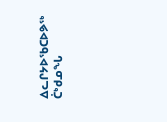ᐃᓚᒋᔭᐅᖃᑕᐅᕗᖅ ᑖᒃᑯᓄᖓ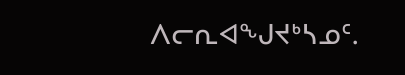ᐱᓕᕆᐊᖑᔪᒃᓴᓄᑦ.